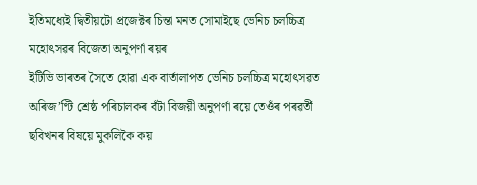ইতিমধ্যেই দ্বিতীয়টো প্ৰজেক্টৰ চিন্তা মনত সোমাইছে ভেনিচ চলচ্চিত্ৰ মহোৎসৱৰ বিজেতা অনুপৰ্ণা ৰয়ৰ
ইটিভি ভাৰতৰ সৈতে হোৱা এক বাৰ্তালাপত ভেনিচ চলচ্চিত্ৰ মহোৎসৱত অৰিজ’ণ্টি শ্ৰেষ্ঠ পৰিচালকৰ বঁটা বিজয়ী অনুপৰ্ণা ৰয়ে তেওঁৰ পৰৱৰ্তী ছবিখনৰ বিষয়ে মুকলিকৈ কয়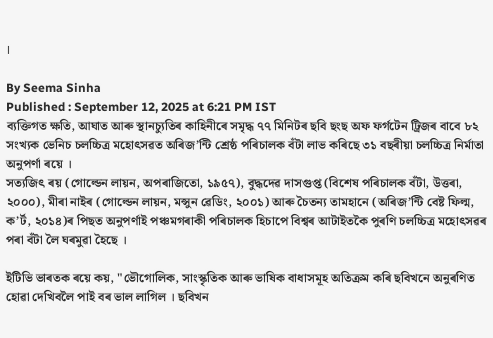।

By Seema Sinha
Published : September 12, 2025 at 6:21 PM IST
ব্যক্তিগত ক্ষতি, আঘাত আৰু স্থানচ্যুতিৰ কাহিনীৰে সমৃদ্ধ ৭৭ মিনিটৰ ছবি ছংছ অফ ফৰ্গটেন ট্ৰিজৰ বাবে ৮২ সংখ্যক ভেনিচ চলচ্চিত্ৰ মহোৎসৱত অৰিজ’ন্টি শ্ৰেষ্ঠ পৰিচালক বঁটা লাভ কৰিছে ৩১ বছৰীয়া চলচ্চিত্ৰ নিৰ্মাতা অনুপৰ্ণা ৰয়ে ।
সত্যজিৎ ৰয় (গোল্ডেন লায়ন, অপৰাজিতো, ১৯৫৭), বুদ্ধদেৱ দাসগুপ্ত (বিশেষ পৰিচালক বঁটা, উত্তৰা, ২০০০), মীৰা নাইৰ (গোল্ডেন লায়ন, মন্সুন ৱেডিং, ২০০১) আৰু চৈতন্য তামহানে (অৰিজ’ন্টি বেষ্ট ফিল্ম, ক’ৰ্ট, ২০১৪)ৰ পিছত অনুপৰ্ণাই পঞ্চমগৰাকী পৰিচালক হিচাপে বিশ্বৰ আটাইতকৈ পুৰণি চলচ্চিত্ৰ মহোৎসৱৰ পৰা বঁটা লৈ ঘৰমুৱা হৈছে ।

ইটিভি ভাৰতক ৰয়ে কয়, "ভৌগোলিক, সাংস্কৃতিক আৰু ভাষিক বাধাসমূহ অতিক্ৰম কৰি ছবিখনে অনুৰণিত হোৱা দেখিবলৈ পাই বৰ ভাল লাগিল । ছবিখন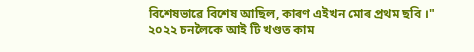বিশেষভাৱে বিশেষ আছিল, কাৰণ এইখন মোৰ প্ৰথম ছবি ।"
২০২২ চনলৈকে আই টি খণ্ডত কাম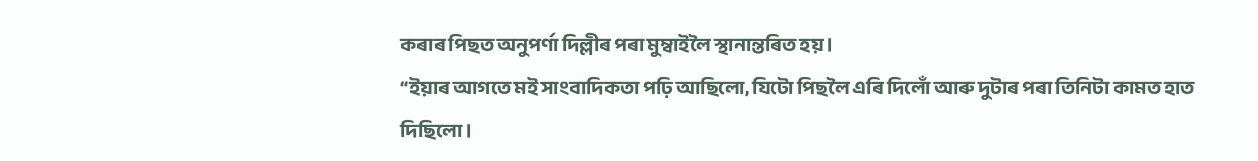কৰাৰ পিছত অনুপৰ্ণা দিল্লীৰ পৰা মুম্বাইলৈ স্থানান্তৰিত হয় ।
“ইয়াৰ আগতে মই সাংবাদিকতা পঢ়ি আছিলো, যিটো পিছলৈ এৰি দিলোঁ আৰু দুটাৰ পৰা তিনিটা কামত হাত দিছিলো ।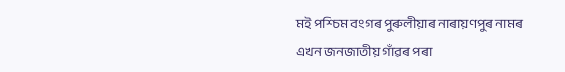মই পশ্চিম বংগৰ পুৰুলীয়াৰ নাৰায়ণপুৰ নামৰ এখন জনজাতীয় গাঁৱৰ পৰা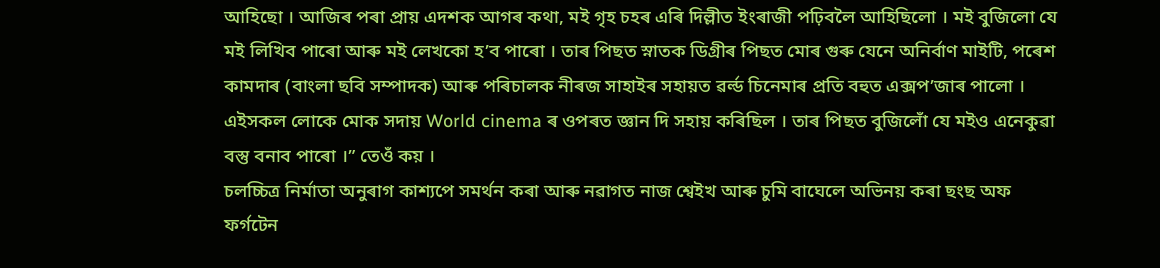আহিছো । আজিৰ পৰা প্ৰায় এদশক আগৰ কথা, মই গৃহ চহৰ এৰি দিল্লীত ইংৰাজী পঢ়িবলৈ আহিছিলো । মই বুজিলো যে মই লিখিব পাৰো আৰু মই লেখকো হ’ব পাৰো । তাৰ পিছত স্নাতক ডিগ্ৰীৰ পিছত মোৰ গুৰু যেনে অনিৰ্বাণ মাইটি, পৰেশ কামদাৰ (বাংলা ছবি সম্পাদক) আৰু পৰিচালক নীৰজ সাহাইৰ সহায়ত ৱৰ্ল্ড চিনেমাৰ প্ৰতি বহুত এক্সপ’জাৰ পালো । এইসকল লোকে মোক সদায় World cinema ৰ ওপৰত জ্ঞান দি সহায় কৰিছিল । তাৰ পিছত বুজিলোঁ যে মইও এনেকুৱা বস্তু বনাব পাৰো ।” তেওঁ কয় ।
চলচ্চিত্ৰ নিৰ্মাতা অনুৰাগ কাশ্যপে সমৰ্থন কৰা আৰু নৱাগত নাজ শ্বেইখ আৰু চুমি বাঘেলে অভিনয় কৰা ছংছ অফ ফৰ্গটেন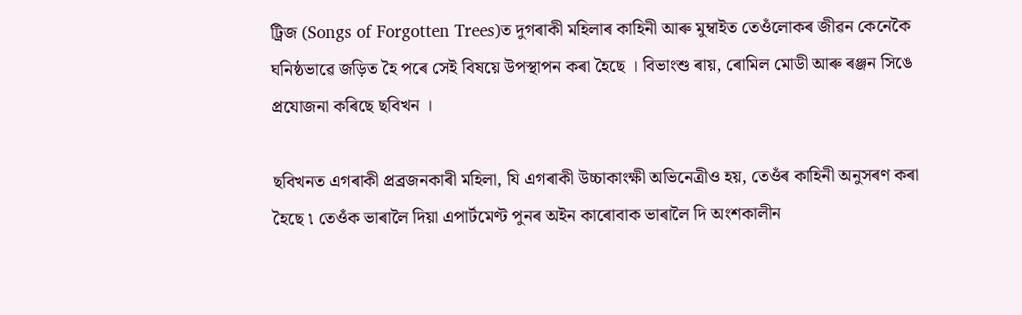ট্ৰিজ (Songs of Forgotten Trees)ত দুগৰাকী মহিলাৰ কাহিনী আৰু মুম্বাইত তেওঁলোকৰ জীৱন কেনেকৈ ঘনিষ্ঠভাৱে জড়িত হৈ পৰে সেই বিষয়ে উপস্থাপন কৰা হৈছে । বিভাংশু ৰায়, ৰোমিল মোডী আৰু ৰঞ্জন সিঙে প্ৰযোজনা কৰিছে ছবিখন ।

ছবিখনত এগৰাকী প্ৰব্ৰজনকাৰী মহিলা, যি এগৰাকী উচ্চাকাংক্ষী অভিনেত্ৰীও হয়, তেওঁৰ কাহিনী অনুসৰণ কৰা হৈছে ৷ তেওঁক ভাৰালৈ দিয়া এপাৰ্টমেণ্ট পুনৰ অইন কাৰোবাক ভাৰালৈ দি অংশকালীন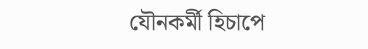যৌনকৰ্মী হিচাপে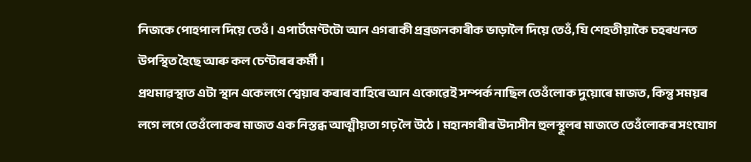নিজকে পোহপাল দিয়ে তেওঁ । এপাৰ্টমেণ্টটো আন এগৰাকী প্ৰব্ৰজনকাৰীক ভাড়ালৈ দিয়ে তেওঁ, যি শেহতীয়াকৈ চহৰখনত উপস্থিত হৈছে আৰু কল চেণ্টাৰৰ কৰ্মী ।
প্ৰথমাৱস্থাত এটা স্থান একেলগে শ্বেয়াৰ কৰাৰ বাহিৰে আন একোৱেই সম্পৰ্ক নাছিল তেওঁলোক দুয়োৰে মাজত, কিন্তু সময়ৰ লগে লগে তেওঁলোকৰ মাজত এক নিস্তব্ধ আত্মীয়তা গঢ় লৈ উঠে । মহানগৰীৰ উদাসীন হুলস্থূলৰ মাজতে তেওঁলোকৰ সংযোগ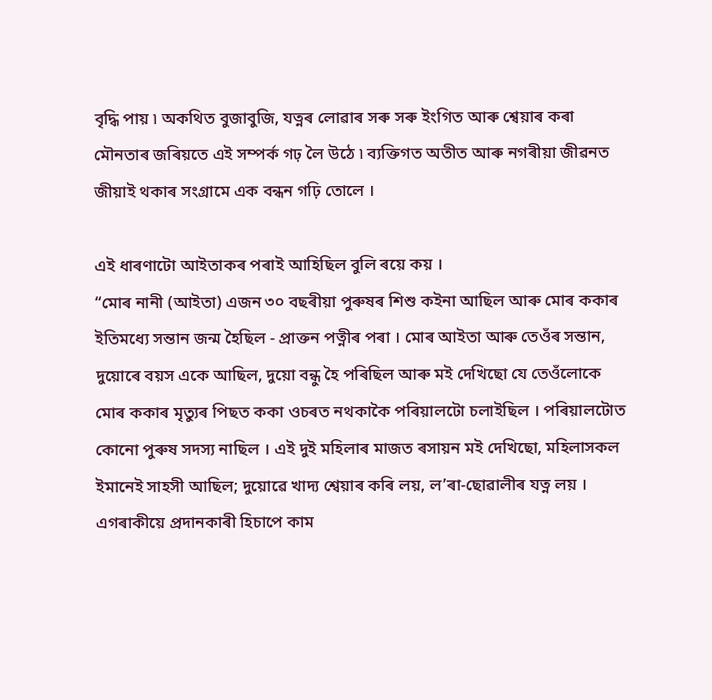বৃদ্ধি পায় ৷ অকথিত বুজাবুজি, যত্নৰ লোৱাৰ সৰু সৰু ইংগিত আৰু শ্বেয়াৰ কৰা মৌনতাৰ জৰিয়তে এই সম্পৰ্ক গঢ় লৈ উঠে ৷ ব্যক্তিগত অতীত আৰু নগৰীয়া জীৱনত জীয়াই থকাৰ সংগ্ৰামে এক বন্ধন গঢ়ি তোলে ।

এই ধাৰণাটো আইতাকৰ পৰাই আহিছিল বুলি ৰয়ে কয় ।
“মোৰ নানী (আইতা) এজন ৩০ বছৰীয়া পুৰুষৰ শিশু কইনা আছিল আৰু মোৰ ককাৰ ইতিমধ্যে সন্তান জন্ম হৈছিল - প্ৰাক্তন পত্নীৰ পৰা । মোৰ আইতা আৰু তেওঁৰ সন্তান, দুয়োৰে বয়স একে আছিল, দুয়ো বন্ধু হৈ পৰিছিল আৰু মই দেখিছো যে তেওঁলোকে মোৰ ককাৰ মৃত্যুৰ পিছত ককা ওচৰত নথকাকৈ পৰিয়ালটো চলাইছিল । পৰিয়ালটোত কোনো পুৰুষ সদস্য নাছিল । এই দুই মহিলাৰ মাজত ৰসায়ন মই দেখিছো, মহিলাসকল ইমানেই সাহসী আছিল; দুয়োৱে খাদ্য শ্বেয়াৰ কৰি লয়, ল’ৰা-ছোৱালীৰ যত্ন লয় ।
এগৰাকীয়ে প্ৰদানকাৰী হিচাপে কাম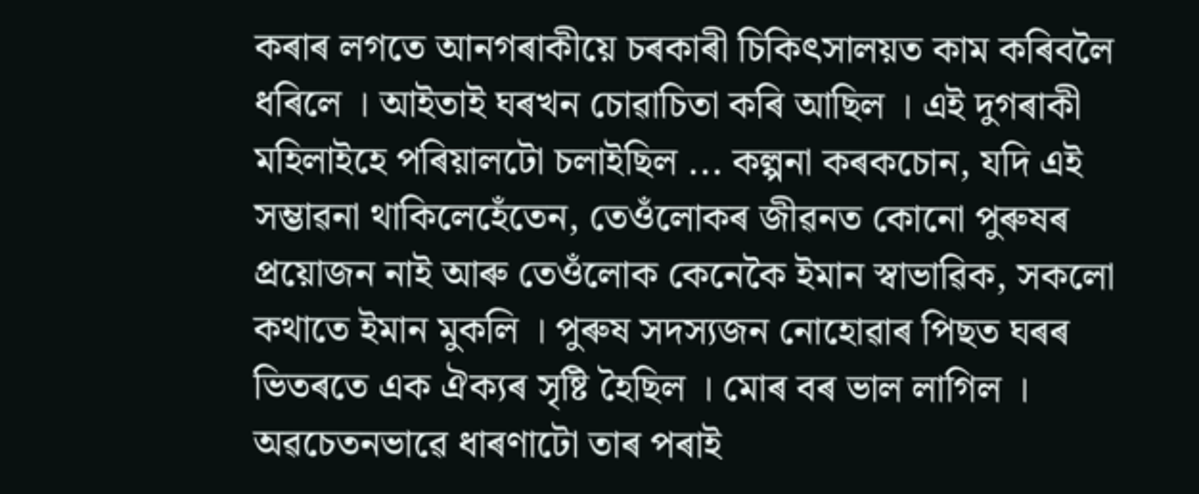কৰাৰ লগতে আনগৰাকীয়ে চৰকাৰী চিকিৎসালয়ত কাম কৰিবলৈ ধৰিলে । আইতাই ঘৰখন চোৱাচিতা কৰি আছিল । এই দুগৰাকী মহিলাইহে পৰিয়ালটো চলাইছিল ... কল্পনা কৰকচোন, যদি এই সম্ভাৱনা থাকিলেহেঁতেন, তেওঁলোকৰ জীৱনত কোনো পুৰুষৰ প্ৰয়োজন নাই আৰু তেওঁলোক কেনেকৈ ইমান স্বাভাৱিক, সকলো কথাতে ইমান মুকলি । পুৰুষ সদস্যজন নোহোৱাৰ পিছত ঘৰৰ ভিতৰতে এক ঐক্যৰ সৃষ্টি হৈছিল । মোৰ বৰ ভাল লাগিল । অৱচেতনভাৱে ধাৰণাটো তাৰ পৰাই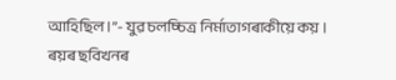আহিছিল ।”- যুৱ চলচ্চিত্ৰ নিৰ্মাতাগৰাকীয়ে কয় ।
ৰয়ৰ ছবিখনৰ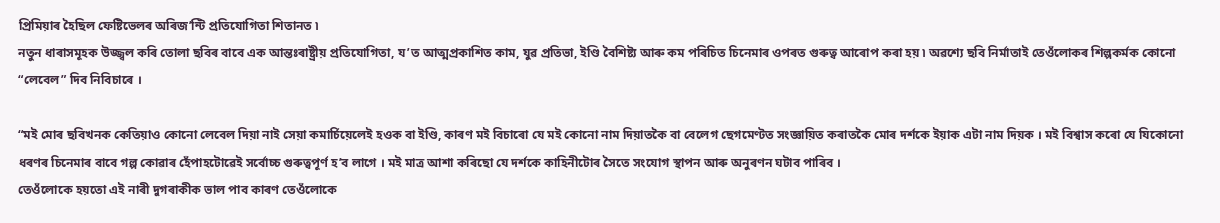প্ৰিমিয়াৰ হৈছিল ফেষ্টিভেলৰ অৰিজ’ন্টি প্ৰতিযোগিতা শিতানত ৷
নতুন ধাৰাসমূহক উজ্জ্বল কৰি তোলা ছবিৰ বাবে এক আন্তঃৰাষ্ট্ৰীয় প্ৰতিযোগিতা, য’ত আত্মপ্ৰকাশিত কাম, যুৱ প্ৰতিভা, ইণ্ডি বৈশিষ্ট্য আৰু কম পৰিচিত চিনেমাৰ ওপৰত গুৰুত্ব আৰোপ কৰা হয় ৷ অৱশ্যে ছবি নিৰ্মাতাই তেওঁলোকৰ শিল্পকৰ্মক কোনো “লেবেল” দিব নিবিচাৰে ।

“মই মোৰ ছবিখনক কেতিয়াও কোনো লেবেল দিয়া নাই সেয়া কমাৰ্চিয়েলেই হওক বা ইণ্ডি, কাৰণ মই বিচাৰো যে মই কোনো নাম দিয়াতকৈ বা বেলেগ ছেগমেণ্টত সংজ্ঞায়িত কৰাতকৈ মোৰ দৰ্শকে ইয়াক এটা নাম দিয়ক । মই বিশ্বাস কৰো যে যিকোনো ধৰণৰ চিনেমাৰ বাবে গল্প কোৱাৰ হেঁপাহটোৱেই সৰ্বোচ্চ গুৰুত্বপূৰ্ণ হ’ব লাগে । মই মাত্ৰ আশা কৰিছো যে দৰ্শকে কাহিনীটোৰ সৈতে সংযোগ স্থাপন আৰু অনুৰণন ঘটাব পাৰিব ।
তেওঁলোকে হয়তো এই নাৰী দুগৰাকীক ভাল পাব কাৰণ তেওঁলোকে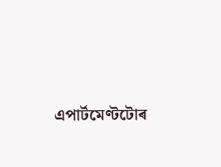এপাৰ্টমেণ্টটোৰ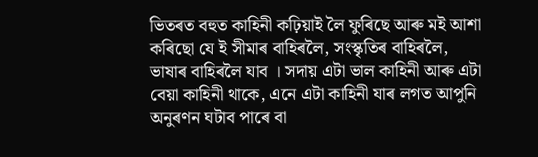ভিতৰত বহুত কাহিনী কঢ়িয়াই লৈ ফুৰিছে আৰু মই আশা কৰিছো যে ই সীমাৰ বাহিৰলৈ, সংস্কৃতিৰ বাহিৰলৈ, ভাষাৰ বাহিৰলৈ যাব । সদায় এটা ভাল কাহিনী আৰু এটা বেয়া কাহিনী থাকে, এনে এটা কাহিনী যাৰ লগত আপুনি অনুৰণন ঘটাব পাৰে বা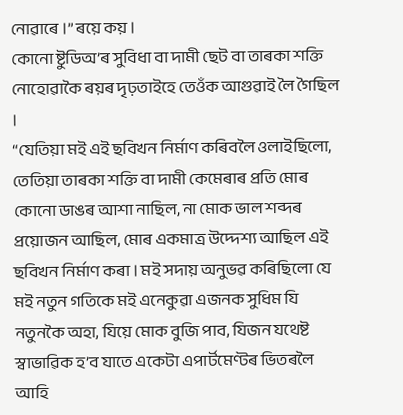নোৱাৰে ।” ৰয়ে কয় ।
কোনো ষ্টুডিঅ’ৰ সুবিধা বা দামী ছেট বা তাৰকা শক্তি নোহোৱাকৈ ৰয়ৰ দৃঢ়তাইহে তেওঁক আগুৱাই লৈ গৈছিল ।
“যেতিয়া মই এই ছবিখন নিৰ্মাণ কৰিবলৈ ওলাইছিলো, তেতিয়া তাৰকা শক্তি বা দামী কেমেৰাৰ প্ৰতি মোৰ কোনো ডাঙৰ আশা নাছিল, না মোক ভাল শব্দৰ প্ৰয়োজন আছিল, মোৰ একমাত্ৰ উদ্দেশ্য আছিল এই ছবিখন নিৰ্মাণ কৰা । মই সদায় অনুভৱ কৰিছিলো যে মই নতুন গতিকে মই এনেকুৱা এজনক সুধিম যি নতুনকৈ অহা, যিয়ে মোক বুজি পাব, যিজন যথেষ্ট স্বাভাৱিক হ’ব যাতে একেটা এপাৰ্টমেণ্টৰ ভিতৰলৈ আহি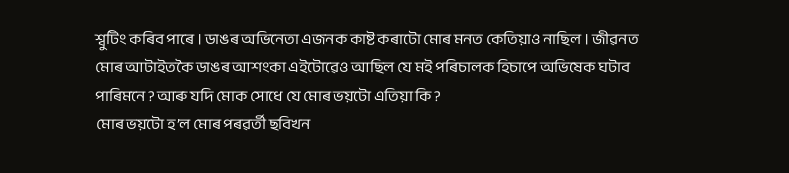শ্বুটিং কৰিব পাৰে । ডাঙৰ অভিনেতা এজনক কাষ্ট কৰাটো মোৰ মনত কেতিয়াও নাছিল । জীৱনত মোৰ আটাইতকৈ ডাঙৰ আশংকা এইটোৱেও আছিল যে মই পৰিচালক হিচাপে অভিষেক ঘটাব পাৰিমনে ? আৰু যদি মোক সোধে যে মোৰ ভয়টো এতিয়া কি ?
মোৰ ভয়টো হ’ল মোৰ পৰৱৰ্তী ছবিখন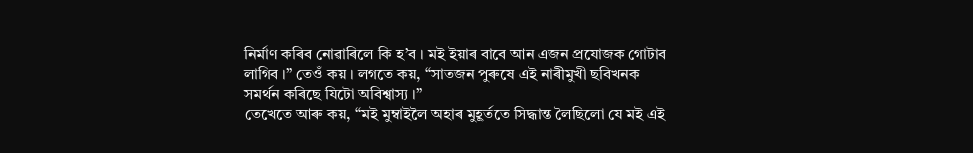নিৰ্মাণ কৰিব নোৱাৰিলে কি হ’ব । মই ইয়াৰ বাবে আন এজন প্ৰযোজক গোটাব লাগিব ।” তেওঁ কয় । লগতে কয়, “সাতজন পুৰুষে এই নাৰীমুখী ছবিখনক সমৰ্থন কৰিছে যিটো অবিশ্বাস্য ।”
তেখেতে আৰু কয়, “মই মুম্বাইলৈ অহাৰ মুহূৰ্ততে সিদ্ধান্ত লৈছিলো যে মই এই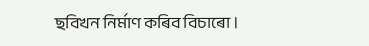ছবিখন নিৰ্মাণ কৰিব বিচাৰো ।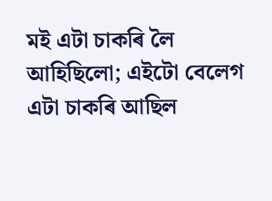মই এটা চাকৰি লৈ আহিছিলো; এইটো বেলেগ এটা চাকৰি আছিল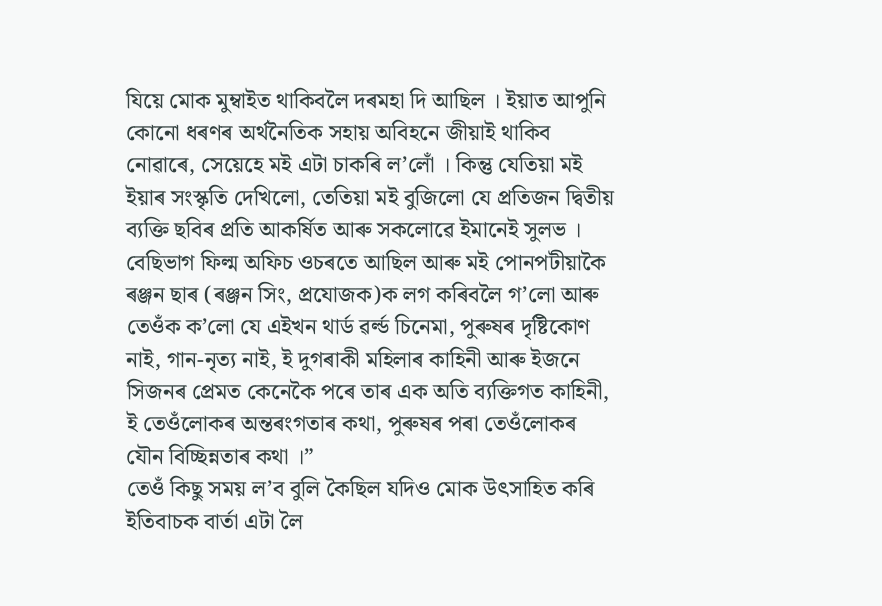যিয়ে মোক মুম্বাইত থাকিবলৈ দৰমহা দি আছিল । ইয়াত আপুনি কোনো ধৰণৰ অৰ্থনৈতিক সহায় অবিহনে জীয়াই থাকিব নোৱাৰে, সেয়েহে মই এটা চাকৰি ল’লোঁ । কিন্তু যেতিয়া মই ইয়াৰ সংস্কৃতি দেখিলো, তেতিয়া মই বুজিলো যে প্ৰতিজন দ্বিতীয় ব্যক্তি ছবিৰ প্ৰতি আকৰ্ষিত আৰু সকলোৱে ইমানেই সুলভ । বেছিভাগ ফিল্ম অফিচ ওচৰতে আছিল আৰু মই পোনপটীয়াকৈ ৰঞ্জন ছাৰ (ৰঞ্জন সিং, প্ৰযোজক)ক লগ কৰিবলৈ গ’লো আৰু তেওঁক ক’লো যে এইখন থাৰ্ড ৱৰ্ল্ড চিনেমা, পুৰুষৰ দৃষ্টিকোণ নাই, গান-নৃত্য নাই, ই দুগৰাকী মহিলাৰ কাহিনী আৰু ইজনে সিজনৰ প্ৰেমত কেনেকৈ পৰে তাৰ এক অতি ব্যক্তিগত কাহিনী, ই তেওঁলোকৰ অন্তৰংগতাৰ কথা, পুৰুষৰ পৰা তেওঁলোকৰ যৌন বিচ্ছিন্নতাৰ কথা ।”
তেওঁ কিছু সময় ল’ব বুলি কৈছিল যদিও মোক উৎসাহিত কৰি ইতিবাচক বাৰ্তা এটা লৈ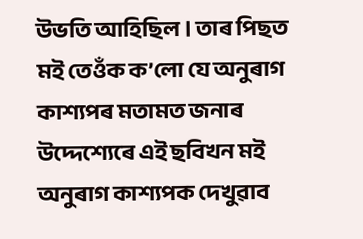উভতি আহিছিল । তাৰ পিছত মই তেওঁক ক’লো যে অনুৰাগ কাশ্যপৰ মতামত জনাৰ উদ্দেশ্যেৰে এই ছবিখন মই অনুৰাগ কাশ্যপক দেখুৱাব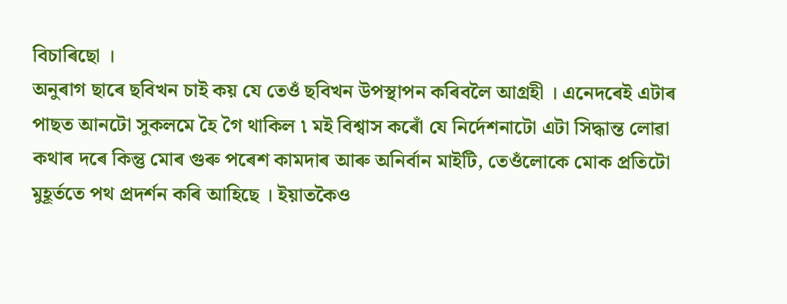বিচাৰিছো ।
অনুৰাগ ছাৰে ছবিখন চাই কয় যে তেওঁ ছবিখন উপস্থাপন কৰিবলৈ আগ্ৰহী । এনেদৰেই এটাৰ পাছত আনটো সুকলমে হৈ গৈ থাকিল ৷ মই বিশ্বাস কৰোঁ যে নিৰ্দেশনাটো এটা সিদ্ধান্ত লোৱা কথাৰ দৰে কিন্তু মোৰ গুৰু পৰেশ কামদাৰ আৰু অনিৰ্বান মাইটি, তেওঁলোকে মোক প্ৰতিটো মুহূৰ্ততে পথ প্ৰদৰ্শন কৰি আহিছে । ইয়াতকৈও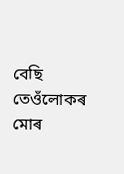বেছি তেওঁলোকৰ মোৰ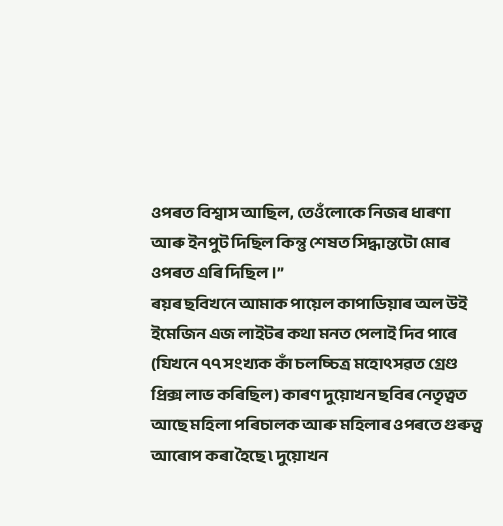ওপৰত বিশ্বাস আছিল, তেওঁলোকে নিজৰ ধাৰণা আৰু ইনপুট দিছিল কিন্তু শেষত সিদ্ধান্তটো মোৰ ওপৰত এৰি দিছিল ।”
ৰয়ৰ ছবিখনে আমাক পায়েল কাপাডিয়াৰ অল উই ইমেজিন এজ লাইটৰ কথা মনত পেলাই দিব পাৰে (যিখনে ৭৭ সংখ্যক কাঁ চলচ্চিত্ৰ মহোৎসৱত গ্ৰেণ্ড প্ৰিক্স লাভ কৰিছিল) কাৰণ দুয়োখন ছবিৰ নেতৃত্বত আছে মহিলা পৰিচালক আৰু মহিলাৰ ওপৰতে গুৰুত্ব আৰোপ কৰা হৈছে ৷ দুয়োখন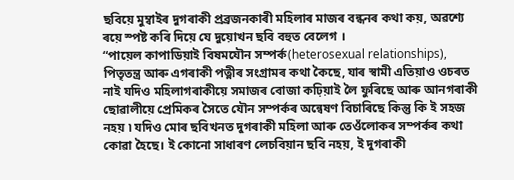ছবিয়ে মুম্বাইৰ দুগৰাকী প্ৰব্ৰজনকাৰী মহিলাৰ মাজৰ বন্ধনৰ কথা কয়, অৱশ্যে ৰয়ে স্পষ্ট কৰি দিয়ে যে দুয়োখন ছবি বহুত বেলেগ ।
“পায়েল কাপাডিয়াই বিষমযৌন সম্পৰ্ক(heterosexual relationships), পিতৃতন্ত্ৰ আৰু এগৰাকী পত্নীৰ সংগ্ৰামৰ কথা কৈছে, যাৰ স্বামী এতিয়াও ওচৰত নাই যদিও মহিলাগৰাকীয়ে সমাজৰ বোজা কঢ়িয়াই লৈ ফুৰিছে আৰু আনগৰাকী ছোৱালীয়ে প্ৰেমিকৰ সৈতে যৌন সম্পৰ্কৰ অন্বেষণ বিচাৰিছে কিন্তু কি ই সহজ নহয় ৷ যদিও মোৰ ছবিখনত দুগৰাকী মহিলা আৰু তেওঁলোকৰ সম্পৰ্কৰ কথা কোৱা হৈছে। ই কোনো সাধাৰণ লেচবিয়ান ছবি নহয়, ই দুগৰাকী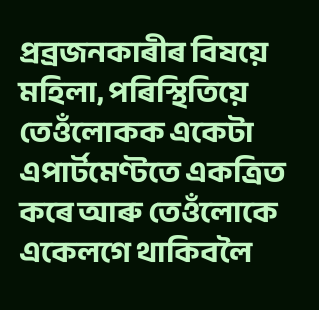প্ৰব্ৰজনকাৰীৰ বিষয়ে মহিলা, পৰিস্থিতিয়ে তেওঁলোকক একেটা এপাৰ্টমেণ্টতে একত্ৰিত কৰে আৰু তেওঁলোকে একেলগে থাকিবলৈ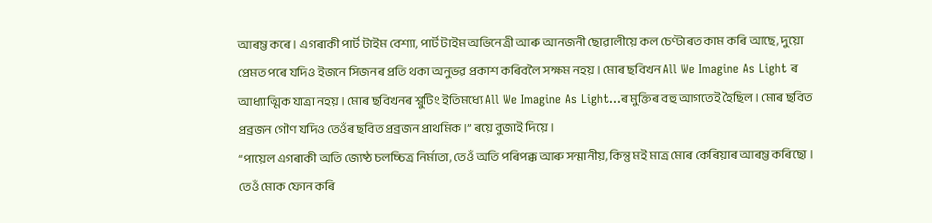আৰম্ভ কৰে । এগৰাকী পাৰ্ট টাইম বেশ্যা, পাৰ্ট টাইম অভিনেত্ৰী আৰু আনজনী ছোৱালীয়ে কল চেণ্টাৰত কাম কৰি আছে, দুয়ো প্ৰেমত পৰে যদিও ইজনে সিজনৰ প্ৰতি থকা অনুভৱ প্ৰকাশ কৰিবলৈ সক্ষম নহয় । মোৰ ছবিখন All We Imagine As Light ৰ আধ্যাত্মিক যাত্ৰা নহয় । মোৰ ছবিখনৰ শ্বুটিং ইতিমধ্যে All We Imagine As Light...ৰ মুক্তিৰ বহু আগতেই হৈছিল । মোৰ ছবিত প্ৰব্ৰজন গৌণ যদিও তেওঁৰ ছবিত প্ৰব্ৰজন প্ৰাথমিক ।” ৰয়ে বুজাই দিয়ে ।
“পায়েল এগৰাকী অতি জ্যেষ্ঠ চলচ্চিত্ৰ নিৰ্মাতা, তেওঁ অতি পৰিপক্ক আৰু সন্মানীয়, কিন্তু মই মাত্ৰ মোৰ কেৰিয়াৰ আৰম্ভ কৰিছো । তেওঁ মোক ফোন কৰি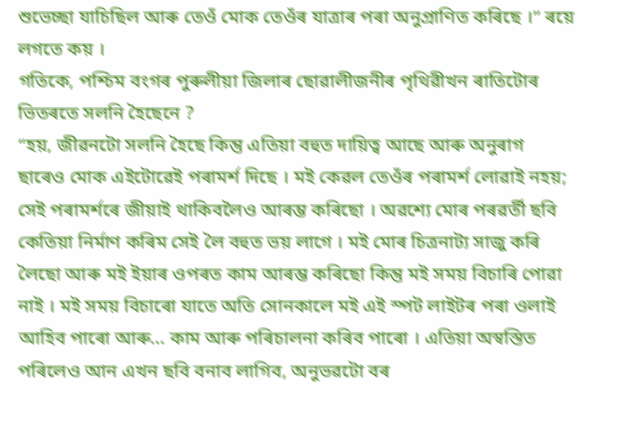শুভেচ্ছা যাচিছিল আৰু তেওঁ মোক তেওঁৰ যাত্ৰাৰ পৰা অনুপ্ৰাণিত কৰিছে ।” ৰয়ে লগতে কয় ।
গতিকে, পশ্চিম বংগৰ পুৰুলীয়া জিলাৰ ছোৱালীজনীৰ পৃথিৱীখন ৰাতিটোৰ ভিতৰতে সলনি হৈছেনে ?
“হয়, জীৱনটো সলনি হৈছে কিন্তু এতিয়া বহুত দায়িত্ব আছে আৰু অনুৰাগ ছাৰেও মোক এইটোৱেই পৰামৰ্শ দিছে । মই কেৱল তেওঁৰ পৰামৰ্শ লোৱাই নহয়; সেই পৰামৰ্শৰে জীয়াই থাকিবলৈও আৰম্ভ কৰিছো । অৱশ্যে মোৰ পৰৱৰ্তী ছবি কেতিয়া নিৰ্মাণ কৰিম সেই লৈ বহুত ভয় লাগে । মই মোৰ চিত্ৰনাট্য সাজু কৰি লৈছো আৰু মই ইয়াৰ ওপৰত কাম আৰম্ভ কৰিছো কিন্তু মই সময় বিচাৰি পোৱা নাই । মই সময় বিচাৰো যাতে অতি সোনকালে মই এই স্পট লাইটৰ পৰা ওলাই আহিব পাৰো আৰু... কাম আৰু পৰিচালনা কৰিব পাৰো । এতিয়া অস্বস্তিত পৰিলেও আন এখন ছবি বনাব লাগিব, অনুভৱটো বৰ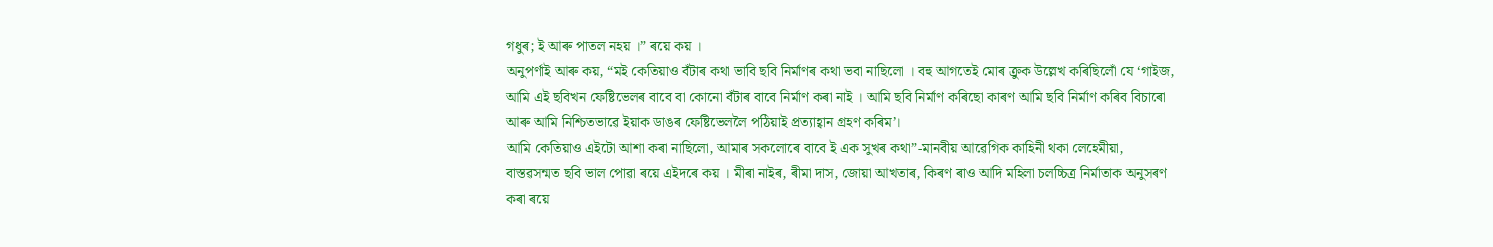গধুৰ; ই আৰু পাতল নহয় ।” ৰয়ে কয় ।
অনুপৰ্ণাই আৰু কয়, “মই কেতিয়াও বঁটাৰ কথা ভাবি ছবি নিৰ্মাণৰ কথা ভবা নাছিলো । বহু আগতেই মোৰ ক্ৰুক উল্লেখ কৰিছিলোঁ যে ‘গাইজ, আমি এই ছবিখন ফেষ্টিভেলৰ বাবে বা কোনো বঁটাৰ বাবে নিৰ্মাণ কৰা নাই । আমি ছবি নিৰ্মাণ কৰিছো কাৰণ আমি ছবি নিৰ্মাণ কৰিব বিচাৰো আৰু আমি নিশ্চিতভাৱে ইয়াক ডাঙৰ ফেষ্টিভেললৈ পঠিয়াই প্ৰত্যাহ্বান গ্ৰহণ কৰিম’।
আমি কেতিয়াও এইটো আশা কৰা নাছিলো, আমাৰ সকলোৰে বাবে ই এক সুখৰ কথা”-মানবীয় আৱেগিক কাহিনী থকা লেহেমীয়া, বাস্তৱসন্মত ছবি ভাল পোৱা ৰয়ে এইদৰে কয় । মীৰা নাইৰ, ৰীমা দাস, জোয়া আখতাৰ, কিৰণ ৰাও আদি মহিলা চলচ্চিত্ৰ নিৰ্মাতাক অনুসৰণ কৰা ৰয়ে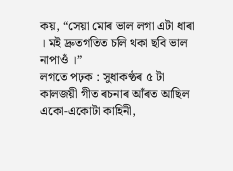কয়, “সেয়া মোৰ ভাল লগা এটা ধাৰা । মই দ্ৰুতগতিত চলি থকা ছবি ভাল নাপাওঁ ।”
লগতে পঢ়ক : সুধাকণ্ঠৰ ৫ টা কালজয়ী গীত ৰচনাৰ আঁৰত আছিল একো-একোটা কাহিনী,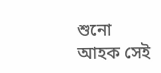শুনো আহক সেই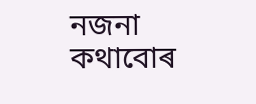নজনা কথাবোৰ